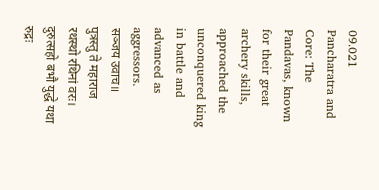09.021
Pancharatra and Core: The Pandavas, known for their great archery skills, approached the unconquered king in battle and advanced as aggressors.
सञ्जय उवाच॥
पुत्रस्तु ते महाराज रथस्थो रथिनां वरः। दुरुत्सहो बभौ युद्धे यथा रुद्रः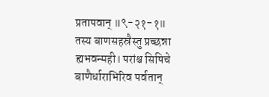प्रतापवान् ॥९-२१-१॥
तस्य बाणसहस्रैस्तु प्रच्छन्ना ह्यभवन्मही। परांश्च सिषिचे बाणैर्धाराभिरिव पर्वतान्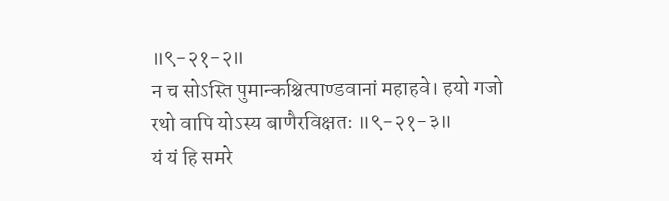॥९-२१-२॥
न च सोऽस्ति पुमान्कश्चित्पाण्डवानां महाहवे। हयो गजो रथो वापि योऽस्य बाणैरविक्षतः ॥९-२१-३॥
यं यं हि समरे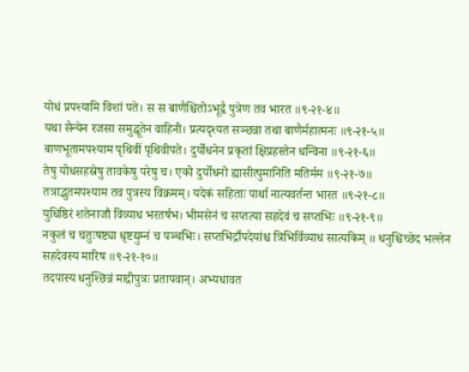योधं प्रपश्यामि विशां पते। स स बाणैश्चितोऽभूद्वै पुत्रेण तव भारत ॥९-२१-४॥
यथा सैन्येन रजसा समुद्धूतेन वाहिनी। प्रत्यदृश्यत सञ्छन्ना तथा बाणैर्महात्मनः ॥९-२१-५॥
बाणभूतामपश्याम पृथिवीं पृथिवीपते। दुर्योधनेन प्रकृतां क्षिप्रहस्तेन धन्विना ॥९-२१-६॥
तेषु योधसहस्रेषु तावकेषु परेषु च। एको दुर्योधनो ह्यासीत्पुमानिति मतिर्मम ॥९-२१-७॥
तत्राद्भुतमपश्याम तव पुत्रस्य विक्रमम्। यदेकं सहिताः पार्था नात्यवर्तन्त भारत ॥९-२१-८॥
युधिष्ठिरं शतेनाजौ विव्याध भरतर्षभ। भीमसेनं च सप्तत्या सहदेवं च सप्तभिः ॥९-२१-९॥
नकुलं च चतुःषष्ट्या धृष्टद्युम्नं च पञ्चभिः। सप्तभिर्द्रौपदेयांश्च त्रिभिर्विव्याध सात्यकिम् ॥ धनुश्चिच्छेद भल्लेन सहदेवस्य मारिष ॥९-२१-१०॥
तदपास्य धनुश्छिन्नं माद्रीपुत्रः प्रतापवान्। अभ्यधावत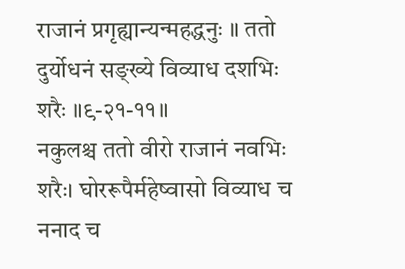राजानं प्रगृह्यान्यन्महद्धनुः ॥ ततो दुर्योधनं सङ्ख्ये विव्याध दशभिः शरैः ॥९-२१-११॥
नकुलश्च ततो वीरो राजानं नवभिः शरैः। घोररूपैर्महेष्वासो विव्याध च ननाद च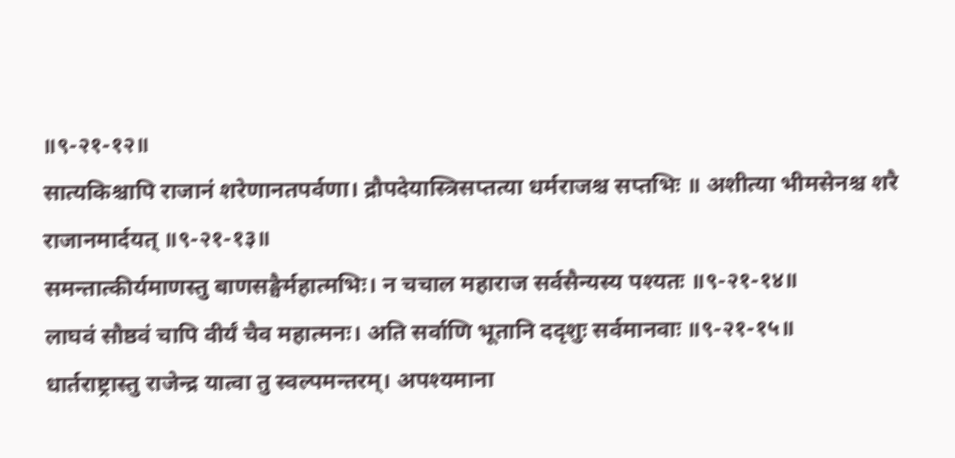॥९-२१-१२॥
सात्यकिश्चापि राजानं शरेणानतपर्वणा। द्रौपदेयास्त्रिसप्तत्या धर्मराजश्च सप्तभिः ॥ अशीत्या भीमसेनश्च शरै राजानमार्दयत् ॥९-२१-१३॥
समन्तात्कीर्यमाणस्तु बाणसङ्घैर्महात्मभिः। न चचाल महाराज सर्वसैन्यस्य पश्यतः ॥९-२१-१४॥
लाघवं सौष्ठवं चापि वीर्यं चैव महात्मनः। अति सर्वाणि भूतानि ददृशुः सर्वमानवाः ॥९-२१-१५॥
धार्तराष्ट्रास्तु राजेन्द्र यात्वा तु स्वल्पमन्तरम्। अपश्यमाना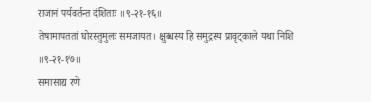राजानं पर्यवर्तन्त दंशिताः ॥९-२१-१६॥
तेषामापततां घोरस्तुमुलः समजायत। क्षुब्धस्य हि समुद्रस्य प्रावृट्काले यथा निशि ॥९-२१-१७॥
समासाद्य रणे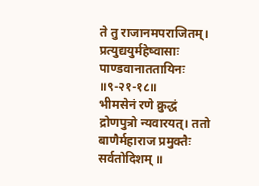ते तु राजानमपराजितम्। प्रत्युद्ययुर्महेष्वासाः पाण्डवानाततायिनः ॥९-२१-१८॥
भीमसेनं रणे क्रुद्धं द्रोणपुत्रो न्यवारयत्। ततो बाणैर्महाराज प्रमुक्तैः सर्वतोदिशम् ॥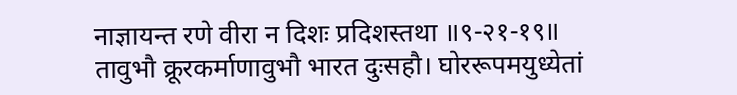नाज्ञायन्त रणे वीरा न दिशः प्रदिशस्तथा ॥९-२१-१९॥
तावुभौ क्रूरकर्माणावुभौ भारत दुःसहौ। घोररूपमयुध्येतां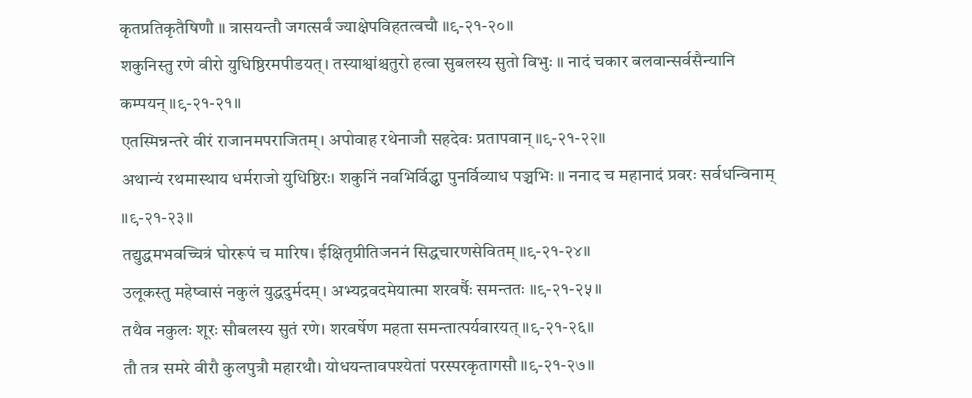कृतप्रतिकृतैषिणौ ॥ त्रासयन्तौ जगत्सर्वं ज्याक्षेपविहतत्वचौ ॥९-२१-२०॥
शकुनिस्तु रणे वीरो युधिष्ठिरमपीडयत्। तस्याश्वांश्चतुरो हत्वा सुबलस्य सुतो विभुः ॥ नादं चकार बलवान्सर्वसैन्यानि कम्पयन् ॥९-२१-२१॥
एतस्मिन्नन्तरे वीरं राजानमपराजितम्। अपोवाह रथेनाजौ सहदेवः प्रतापवान् ॥९-२१-२२॥
अथान्यं रथमास्थाय धर्मराजो युधिष्ठिरः। शकुनिं नवभिर्विद्ध्वा पुनर्विव्याध पञ्चभिः ॥ ननाद च महानादं प्रवरः सर्वधन्विनाम् ॥९-२१-२३॥
तद्युद्धमभवच्चित्रं घोररूपं च मारिष। ईक्षितृप्रीतिजननं सिद्धचारणसेवितम् ॥९-२१-२४॥
उलूकस्तु महेष्वासं नकुलं युद्धदुर्मदम्। अभ्यद्रवदमेयात्मा शरवर्षैः समन्ततः ॥९-२१-२५॥
तथैव नकुलः शूरः सौबलस्य सुतं रणे। शरवर्षेण महता समन्तात्पर्यवारयत् ॥९-२१-२६॥
तौ तत्र समरे वीरौ कुलपुत्रौ महारथौ। योधयन्तावपश्येतां परस्परकृतागसौ ॥९-२१-२७॥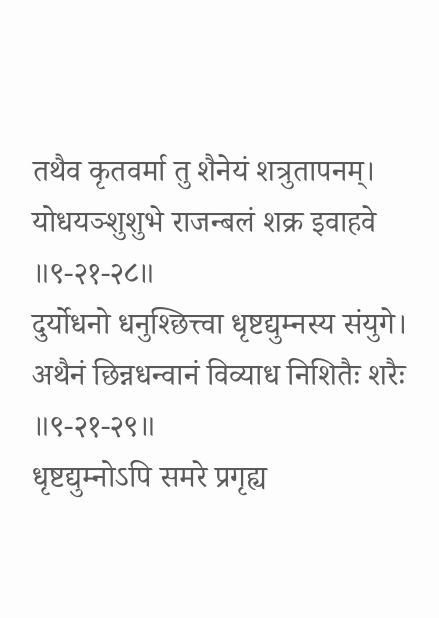तथैव कृतवर्मा तु शैनेयं शत्रुतापनम्। योधयञ्शुशुभे राजन्बलं शक्र इवाहवे ॥९-२१-२८॥
दुर्योधनो धनुश्छित्त्वा धृष्टद्युम्नस्य संयुगे। अथैनं छिन्नधन्वानं विव्याध निशितैः शरैः ॥९-२१-२९॥
धृष्टद्युम्नोऽपि समरे प्रगृह्य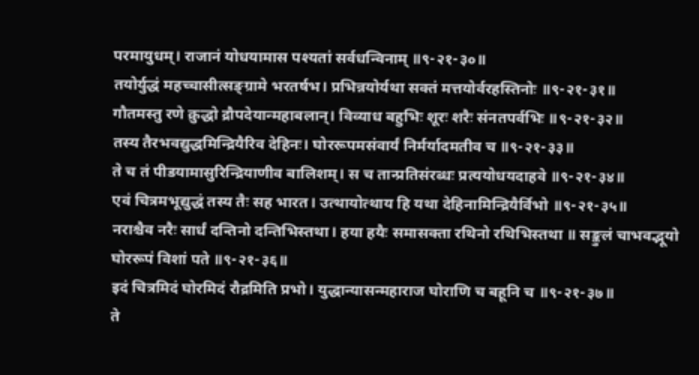परमायुधम्। राजानं योधयामास पश्यतां सर्वधन्विनाम् ॥९-२१-३०॥
तयोर्युद्धं महच्चासीत्सङ्ग्रामे भरतर्षभ। प्रभिन्नयोर्यथा सक्तं मत्तयोर्वरहस्तिनोः ॥९-२१-३१॥
गौतमस्तु रणे क्रुद्धो द्रौपदेयान्महाबलान्। विव्याध बहुभिः शूरः शरैः संनतपर्वभिः ॥९-२१-३२॥
तस्य तैरभवद्युद्धमिन्द्रियैरिव देहिनः। घोररूपमसंवार्यं निर्मर्यादमतीव च ॥९-२१-३३॥
ते च तं पीडयामासुरिन्द्रियाणीव बालिशम्। स च तान्प्रतिसंरब्धः प्रत्ययोधयदाहवे ॥९-२१-३४॥
एवं चित्रमभूद्युद्धं तस्य तैः सह भारत। उत्थायोत्थाय हि यथा देहिनामिन्द्रियैर्विभो ॥९-२१-३५॥
नराश्चैव नरैः सार्धं दन्तिनो दन्तिभिस्तथा। हया हयैः समासक्ता रथिनो रथिभिस्तथा ॥ सङ्कुलं चाभवद्भूयो घोररूपं विशां पते ॥९-२१-३६॥
इदं चित्रमिदं घोरमिदं रौद्रमिति प्रभो। युद्धान्यासन्महाराज घोराणि च बहूनि च ॥९-२१-३७॥
ते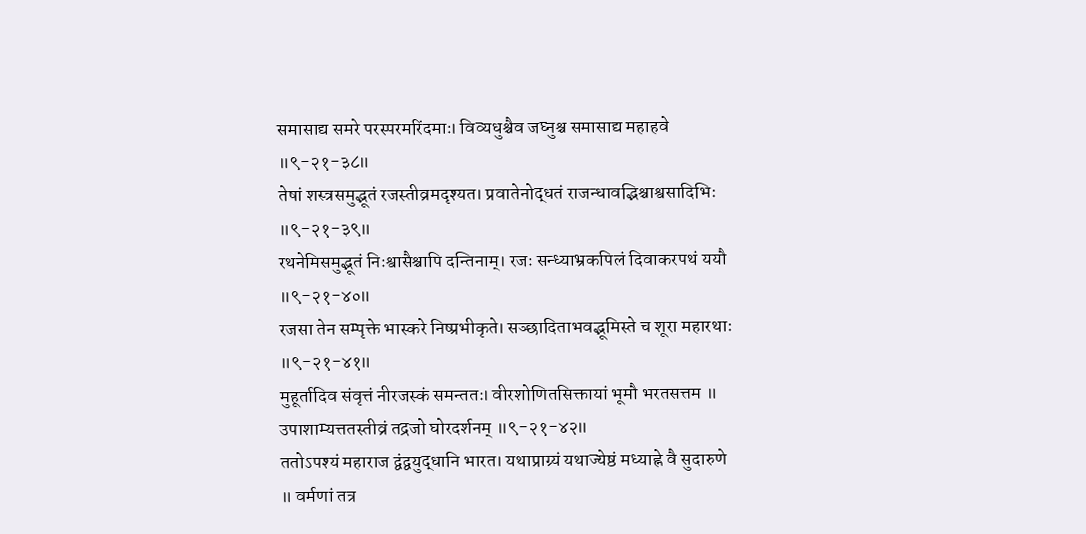समासाद्य समरे परस्परमरिंदमाः। विव्यधुश्चैव जघ्नुश्च समासाद्य महाहवे ॥९-२१-३८॥
तेषां शस्त्रसमुद्भूतं रजस्तीव्रमदृश्यत। प्रवातेनोद्धतं राजन्धावद्भिश्चाश्वसादिभिः ॥९-२१-३९॥
रथनेमिसमुद्भूतं निःश्वासैश्चापि दन्तिनाम्। रजः सन्ध्याभ्रकपिलं दिवाकरपथं ययौ ॥९-२१-४०॥
रजसा तेन सम्पृक्ते भास्करे निष्प्रभीकृते। सञ्छादिताभवद्भूमिस्ते च शूरा महारथाः ॥९-२१-४१॥
मुहूर्तादिव संवृत्तं नीरजस्कं समन्ततः। वीरशोणितसिक्तायां भूमौ भरतसत्तम ॥ उपाशाम्यत्ततस्तीव्रं तद्रजो घोरदर्शनम् ॥९-२१-४२॥
ततोऽपश्यं महाराज द्वंद्वयुद्धानि भारत। यथाप्राग्र्यं यथाज्येष्ठं मध्याह्ने वै सुदारुणे ॥ वर्मणां तत्र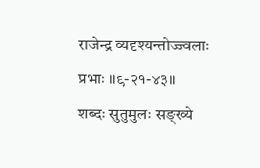राजेन्द्र व्यदृश्यन्तोज्ज्वलाः प्रभाः ॥९-२१-४३॥
शब्दः सुतुमुलः सङ्ख्ये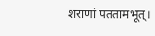शराणां पततामभूत्।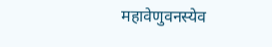महावेणुवनस्येव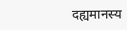दह्यमानस्य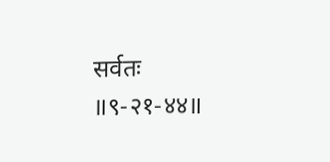सर्वतः ॥९-२१-४४॥